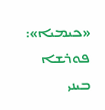«ܟܝܡܝܐ»: ܦܘܪܫܐ ܒܝܢܝ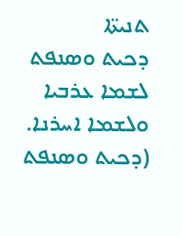ܬܢܝܬ̈ܐ
ܕܟܝܬ ܘܣܢܦܬ ܠܫܡܐ ܥܪܒܝܐ ܘܠܫܡܐ ܐܚܪܢܐ.
(ܕܟܝܬ ܘܣܢܦܬ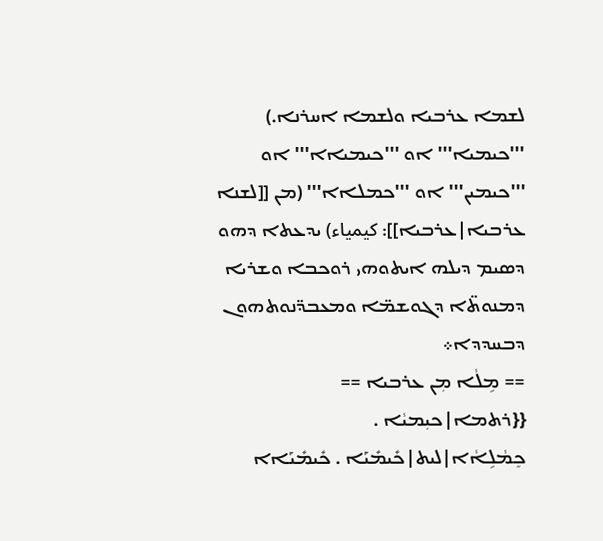ܠܫܡܐ ܥܪܒܝܐ ܘܠܫܡܐ ܐܚܪܢܐ.)
'''ܟܝܡܝܐ''' ܐܘ '''ܟܝܡܝܐܐ''' ܐܘ '''ܟܝܡܝܢ''' ܐܘ '''ܟܡܠܐܐ''' (ܡܢ [[ܠܫܢܐ ܥܪܒܝܐ|ܥܪܒܝܐ]]: كيمياء) ܝܕܥܬܐ ܕܗܘ ܕܣܝܡ ܕܝܠܗ ܐܝܬܘܗܝ ܪܘܟܒܐ ܘܫܪܝܐ ܕܡܢܘܬ̈ܐ ܕܓܘܫܡ̈ܐ ܘܡܥܒܕ̈ܢܘܬܗܘܢ ܕܒܚܕܕܐ܀
== ܡܹܠܵܐ ܡܼܢ ܥܪܒܝܐ ==
{{ܪܬܡܐ|ܟܝܼܡܝܵܐ . ܟܸܡܵܠܹܐܵܐ|ܠܝܬ|ܟܺܝܡܺܝܰܐ . ܟܺܝܡܺܝܰܐܐ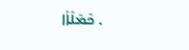. ܟܶܡܶܠܶܐܰܐ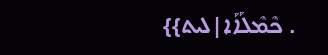. ܟܶܡܶܠܰܐܰܐ|ܠܝܬ}}